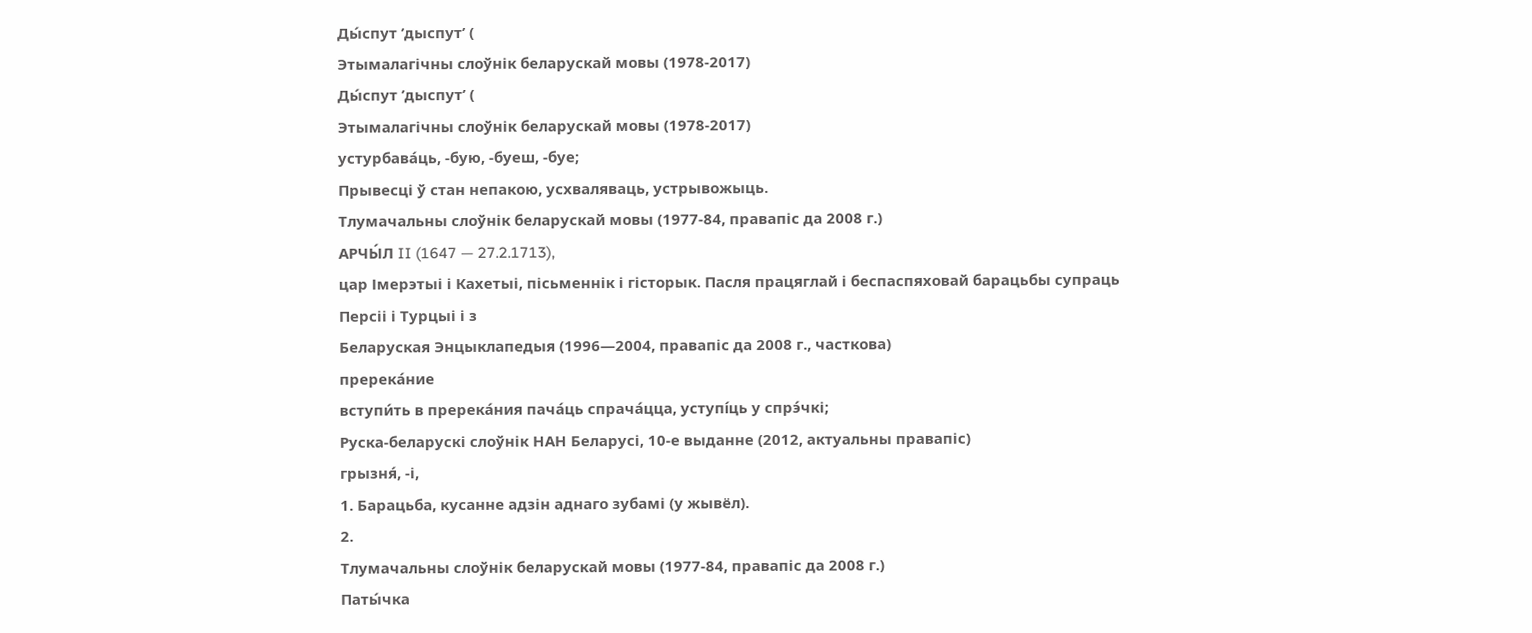Ды́спут ’дыспут’ (
Этымалагічны слоўнік беларускай мовы (1978-2017)
Ды́спут ’дыспут’ (
Этымалагічны слоўнік беларускай мовы (1978-2017)
устурбава́ць, ‑бую, ‑буеш, ‑буе;
Прывесці ў стан непакою, усхваляваць, устрывожыць.
Тлумачальны слоўнік беларускай мовы (1977-84, правапіс да 2008 г.)
АРЧЫ́Л II (1647 — 27.2.1713),
цар Імерэтыі і Кахетыі, пісьменнік і гісторык. Пасля працяглай і беспаспяховай барацьбы супраць Персіі і Турцыі і з
Беларуская Энцыклапедыя (1996—2004, правапіс да 2008 г., часткова)
пререка́ние
вступи́ть в пререка́ния пача́ць спрача́цца, уступі́ць у спрэ́чкі;
Руска-беларускі слоўнік НАН Беларусі, 10-е выданне (2012, актуальны правапіс)
грызня́, ‑і,
1. Барацьба, кусанне адзін аднаго зубамі (у жывёл).
2.
Тлумачальны слоўнік беларускай мовы (1977-84, правапіс да 2008 г.)
Паты́чка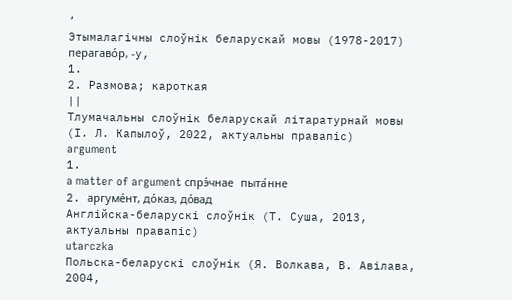’
Этымалагічны слоўнік беларускай мовы (1978-2017)
перагаво́р, -у,
1.
2. Размова; кароткая
||
Тлумачальны слоўнік беларускай літаратурнай мовы (І. Л. Капылоў, 2022, актуальны правапіс)
argument
1.
a matter of argument спрэ́чнае пыта́нне
2. аргуме́нт, до́каз, до́вад
Англійска-беларускі слоўнік (Т. Суша, 2013, актуальны правапіс)
utarczka
Польска-беларускі слоўнік (Я. Волкава, В. Авілава, 2004,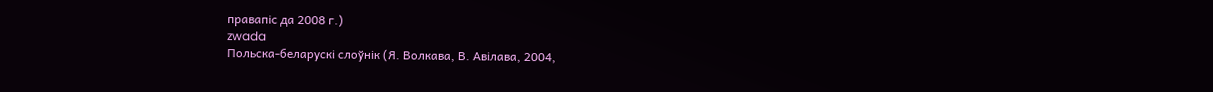правапіс да 2008 г.)
zwada
Польска-беларускі слоўнік (Я. Волкава, В. Авілава, 2004,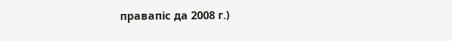правапіс да 2008 г.)